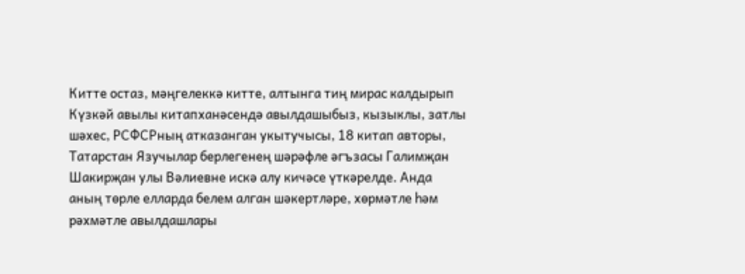Китте остаз, мәңгелеккә китте, алтынга тиң мирас калдырып
Күзкәй авылы китапханәсендә авылдашыбыз, кызыклы, затлы шәхес, РСФСРның атказанган укытучысы, 18 китап авторы, Татарстан Язучылар берлегенең шәрәфле әгъзасы Галимҗан Шакирҗан улы Вәлиевне искә алу кичәсе үткәрелде. Анда аның төрле елларда белем алган шәкертләре, хөрмәтле һәм рәхмәтле авылдашлары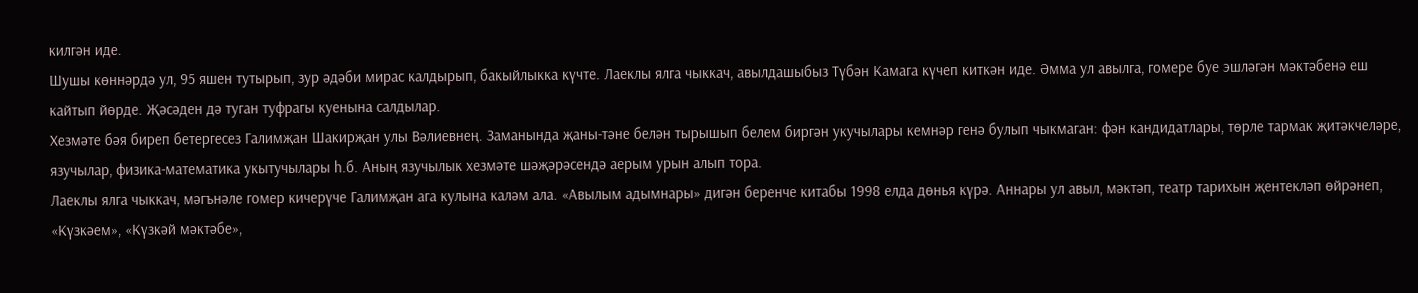килгән иде.
Шушы көннәрдә ул, 95 яшен тутырып, зур әдәби мирас калдырып, бакыйлыкка күчте. Лаеклы ялга чыккач, авылдашыбыз Түбән Камага күчеп киткән иде. Әмма ул авылга, гомере буе эшләгән мәктәбенә еш кайтып йөрде. Җәсәден дә туган туфрагы куенына салдылар.
Хезмәте бәя биреп бетергесез Галимҗан Шакирҗан улы Вәлиевнең. Заманында җаны-тәне белән тырышып белем биргән укучылары кемнәр генә булып чыкмаган: фән кандидатлары, төрле тармак җитәкчеләре, язучылар, физика-математика укытучылары һ.б. Аның язучылык хезмәте шәҗәрәсендә аерым урын алып тора.
Лаеклы ялга чыккач, мәгънәле гомер кичерүче Галимҗан ага кулына каләм ала. «Авылым адымнары» дигән беренче китабы 1998 елда дөнья күрә. Аннары ул авыл, мәктәп, театр тарихын җентекләп өйрәнеп, «Күзкәем», «Күзкәй мәктәбе»,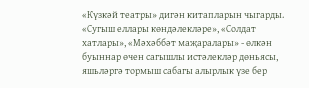«Күзкәй театры» дигән китапларын чыгарды. «Сугыш еллары көндәлекләре», «Солдат хатлары», «Мәхәббәт маҗаралары» - өлкән буыннар өчен сагышлы истәлекләр дөньясы, яшьләргә тормыш сабагы алырлык үзе бер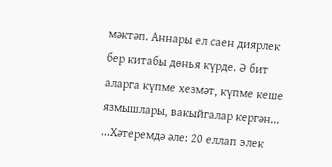мәктәп. Аннары ел саен диярлек бер китабы дөнья күрде. Ә бит аларга күпме хезмәт, күпме кеше язмышлары, вакыйгалар кергән...
...Хәтеремдә әле: 20 еллап элек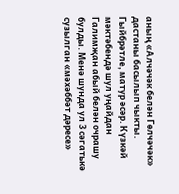аның «Алчәчәк белән Гөлчәчәк» дастаны басылып чыкты. Гыйбрәтле, матур әсәр. Күзкәй мәктәбендә шул уңайдан Галимҗан абый белән очрашу булды. Менә шунда ул 3 сәгатькә сузылган «мәхәббәт дәресе»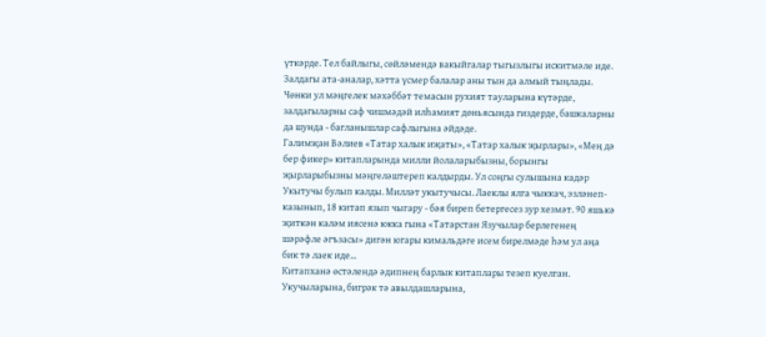үткәрде. Тел байлыгы, сөйләмендә вакыйгалар тыгызлыгы искитмәле иде. Залдагы ата-аналар, хәтта үсмер балалар аны тын да алмый тыңлады. Чөнки ул мәңгелек мәхәббәт темасын рухият тауларына күтәрде, залдагыларны саф чишмәдәй илһамият дөньясында гиздерде, башкаларны да шунда - багланышлар сафлыгына әйдәде.
Галимҗан Вәлиев «Татар халык иҗаты», «Татар халык җырлары», «Мең дә бер фикер» китапларында милли йолаларыбызны, борынгы җырларыбызны мәңгеләштереп калдырды. Ул соңгы сулышына кадәр Укытучы булып калды. Милләт укытучысы. Лаеклы ялга чыккач, эзләнеп-казынып, 18 китап язып чыгару - бәя биреп бетергесез зур хезмәт. 90 яшькә җиткән каләм иясенә юкка гына «Татарстан Язучылар берлегенең шәрәфле әгъзасы» дигән югары кимальдәге исем бирелмәде һәм ул аңа бик тә лаек иде...
Китапханә өстәлендә әдипнең барлык китаплары тезеп куелган. Укучыларына, бигрәк тә авылдашларына,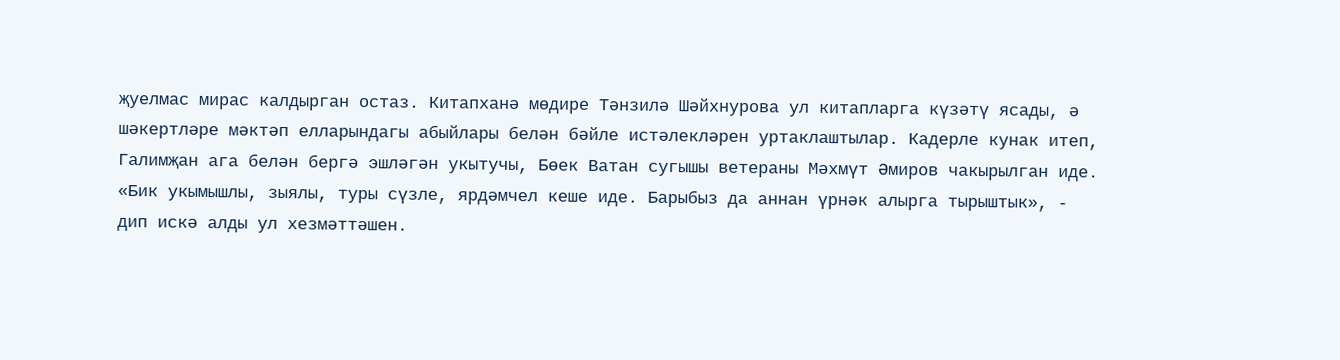җуелмас мирас калдырган остаз. Китапханә мөдире Тәнзилә Шәйхнурова ул китапларга күзәтү ясады, ә шәкертләре мәктәп елларындагы абыйлары белән бәйле истәлекләрен уртаклаштылар. Кадерле кунак итеп, Галимҗан ага белән бергә эшләгән укытучы, Бөек Ватан сугышы ветераны Мәхмүт Әмиров чакырылган иде. «Бик укымышлы, зыялы, туры сүзле, ярдәмчел кеше иде. Барыбыз да аннан үрнәк алырга тырыштык», - дип искә алды ул хезмәттәшен.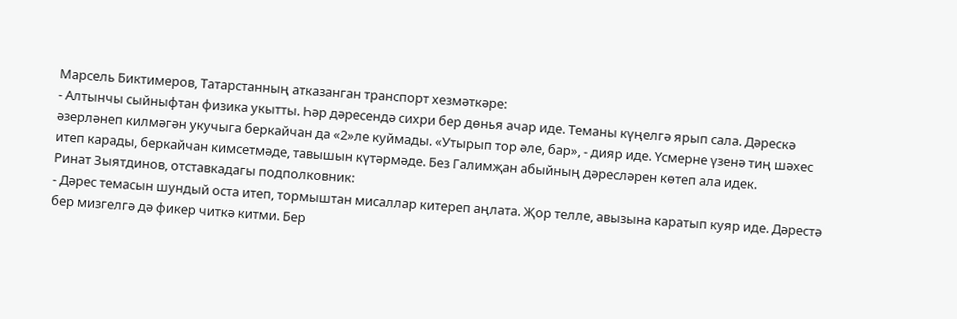Марсель Биктимеров, Татарстанның атказанган транспорт хезмәткәре:
- Алтынчы сыйныфтан физика укытты. Һәр дәресендә сихри бер дөнья ачар иде. Теманы күңелгә ярып сала. Дәрескә әзерләнеп килмәгән укучыга беркайчан да «2»ле куймады. «Утырып тор әле, бар», - дияр иде. Үсмерне үзенә тиң шәхес итеп карады, беркайчан кимсетмәде, тавышын күтәрмәде. Без Галимҗан абыйның дәресләрен көтеп ала идек.
Ринат Зыятдинов, отставкадагы подполковник:
- Дәрес темасын шундый оста итеп, тормыштан мисаллар китереп аңлата. Җор телле, авызына каратып куяр иде. Дәрестә бер мизгелгә дә фикер читкә китми. Бер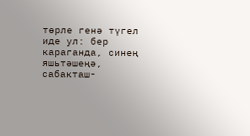төрле генә түгел иде ул: бер караганда, синең яшьтәшеңә, сабакташ-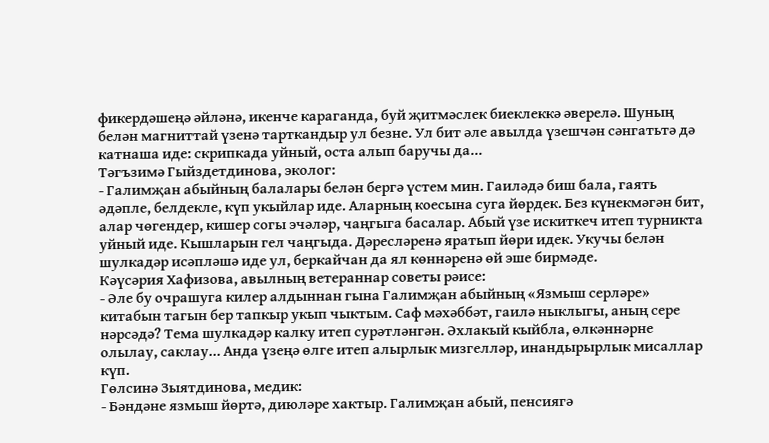фикердәшеңә әйләнә, икенче караганда, буй җитмәслек биеклеккә әверелә. Шуның белән магниттай үзенә тарткандыр ул безне. Ул бит әле авылда үзешчән сәнгатьтә дә катнаша иде: скрипкада уйный, оста алып баручы да...
Тәгъзимә Гыйздетдинова, эколог:
- Галимҗан абыйның балалары белән бергә үстем мин. Гаиләдә биш бала, гаять әдәпле, белдекле, күп укыйлар иде. Аларның коесына суга йөрдек. Без күнекмәгән бит, алар чөгендер, кишер согы эчәләр, чаңгыга басалар. Абый үзе искиткеч итеп турникта уйный иде. Кышларын гел чаңгыда. Дәресләренә яратып йөри идек. Укучы белән шулкадәр исәпләшә иде ул, беркайчан да ял көннәренә өй эше бирмәде.
Кәүсәрия Хафизова, авылның ветераннар советы рәисе:
- Әле бу очрашуга килер алдыннан гына Галимҗан абыйның «Язмыш серләре» китабын тагын бер тапкыр укып чыктым. Саф мәхәббәт, гаилә ныклыгы, аның сере нәрсәдә? Тема шулкадәр калку итеп сурәтләнгән. Әхлакый кыйбла, өлкәннәрне олылау, саклау... Анда үзеңә өлге итеп алырлык мизгелләр, инандырырлык мисаллар күп.
Гөлсинә Зыятдинова, медик:
- Бәндәне язмыш йөртә, диюләре хактыр. Галимҗан абый, пенсиягә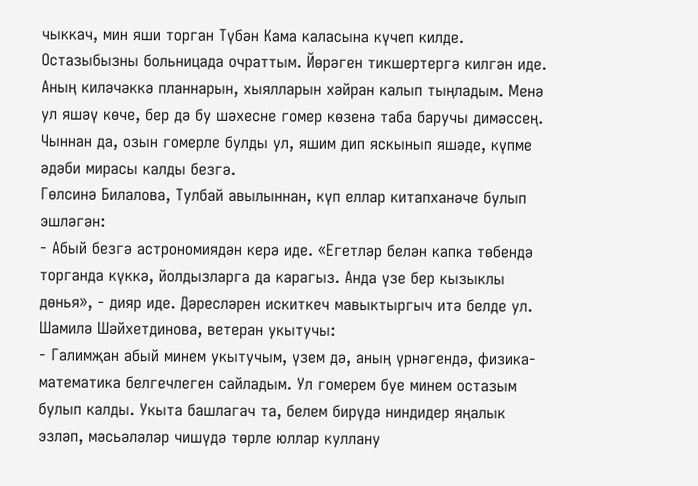чыккач, мин яши торган Түбән Кама каласына күчеп килде. Остазыбызны больницада очраттым. Йөрәген тикшертергә килгән иде. Аның киләчәккә планнарын, хыялларын хәйран калып тыңладым. Менә ул яшәү көче, бер дә бу шәхесне гомер көзенә таба баручы димәссең. Чыннан да, озын гомерле булды ул, яшим дип яскынып яшәде, күпме әдәби мирасы калды безгә.
Гөлсинә Билалова, Тулбай авылыннан, күп еллар китапханәче булып эшләгән:
- Абый безгә астрономиядән керә иде. «Егетләр белән капка төбендә торганда күккә, йолдызларга да карагыз. Анда үзе бер кызыклы дөнья», - дияр иде. Дәресләрен искиткеч мавыктыргыч итә белде ул.
Шамилә Шәйхетдинова, ветеран укытучы:
- Галимҗан абый минем укытучым, үзем дә, аның үрнәгендә, физика-математика белгечлеген сайладым. Ул гомерем буе минем остазым булып калды. Укыта башлагач та, белем бирүдә ниндидер яңалык эзләп, мәсьәләләр чишүдә төрле юллар куллану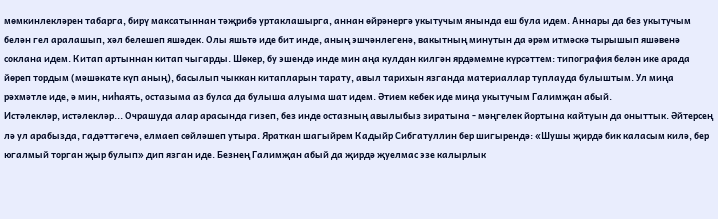мөмкинлекләрен табарга, бирү максатыннан тәҗрибә уртаклашырга, аннан өйрәнергә укытучым янында еш була идем. Аннары да без укытучым белән гел аралашып, хәл белешеп яшәдек. Олы яшьтә иде бит инде, аның эшчәнлегенә, вакытның минутын да әрәм итмәскә тырышып яшәвенә соклана идем. Китап артыннан китап чыгарды. Шөкер, бу эшендә инде мин аңа кулдан килгән ярдәмемне күрсәттем: типография белән ике арада йөреп тордым (мәшәкате күп аның), басылып чыккан китапларын тарату, авыл тарихын язганда материаллар туплауда булыштым. Ул миңа рәхмәтле иде, ә мин, ниһаять, остазыма аз булса да булыша алуыма шат идем. Әтием кебек иде миңа укытучым Галимҗан абый.
Истәлекләр, истәлекләр... Очрашуда алар арасында гизеп, без инде остазның авылыбыз зиратына - мәңгелек йортына кайтуын да оныттык. Әйтерсең лә ул арабызда, гадәттәгечә, елмаеп сөйләшеп утыра. Яраткан шагыйрем Кадыйр Сибгатуллин бер шигырендә: «Шушы җирдә бик каласым килә, бер югалмый торган җыр булып» дип язган иде. Безнең Галимҗан абый да җирдә җуелмас эзе калырлык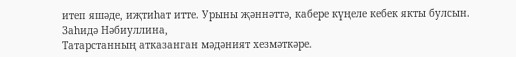итеп яшәде, иҗтиһат итте. Урыны җәннәттә, кабере күңеле кебек якты булсын.
Заһидә Нәбиуллина,
Татарстанның атказанган мәдәният хезмәткәре.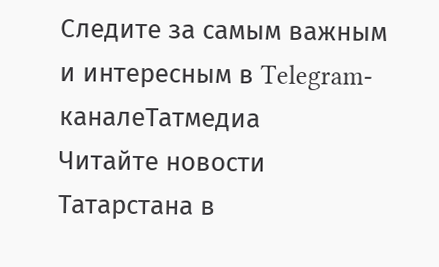Следите за самым важным и интересным в Telegram-каналеТатмедиа
Читайте новости Татарстана в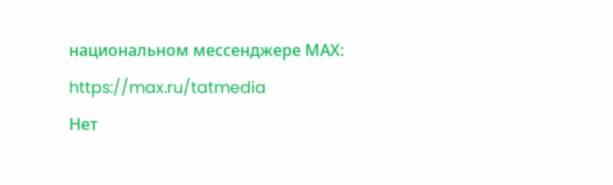национальном мессенджере MАХ: https://max.ru/tatmedia
Нет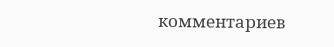комментариев